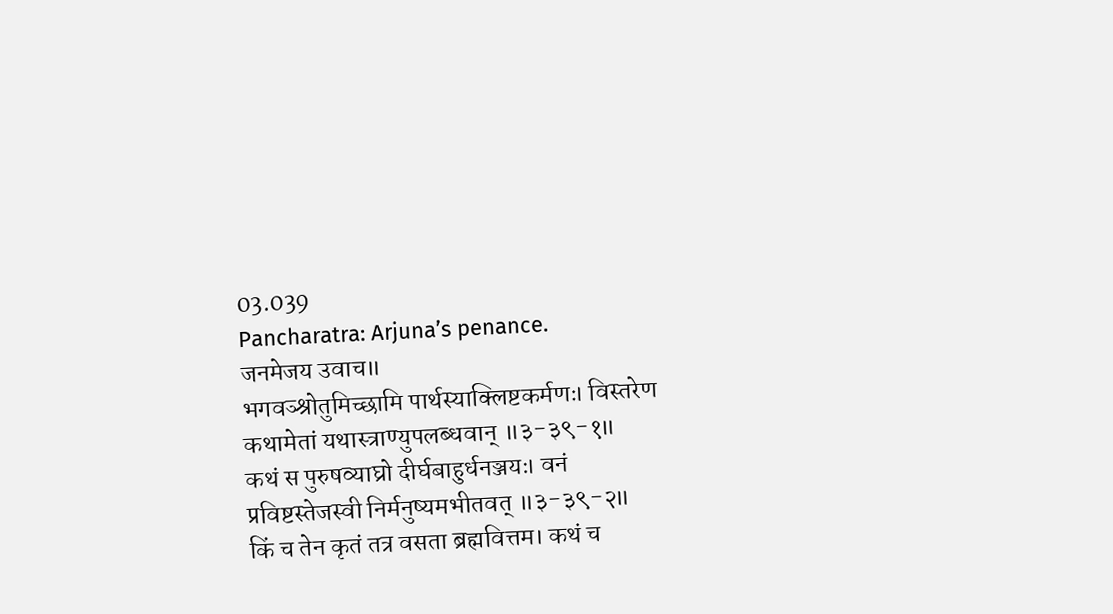03.039
Pancharatra: Arjuna’s penance.
जनमेजय उवाच॥
भगवञ्श्रोतुमिच्छामि पार्थस्याक्लिष्टकर्मणः। विस्तरेण कथामेतां यथास्त्राण्युपलब्धवान् ॥३-३९-१॥
कथं स पुरुषव्याघ्रो दीर्घबाहुर्धनञ्जयः। वनं प्रविष्टस्तेजस्वी निर्मनुष्यमभीतवत् ॥३-३९-२॥
किं च तेन कृतं तत्र वसता ब्रह्मवित्तम। कथं च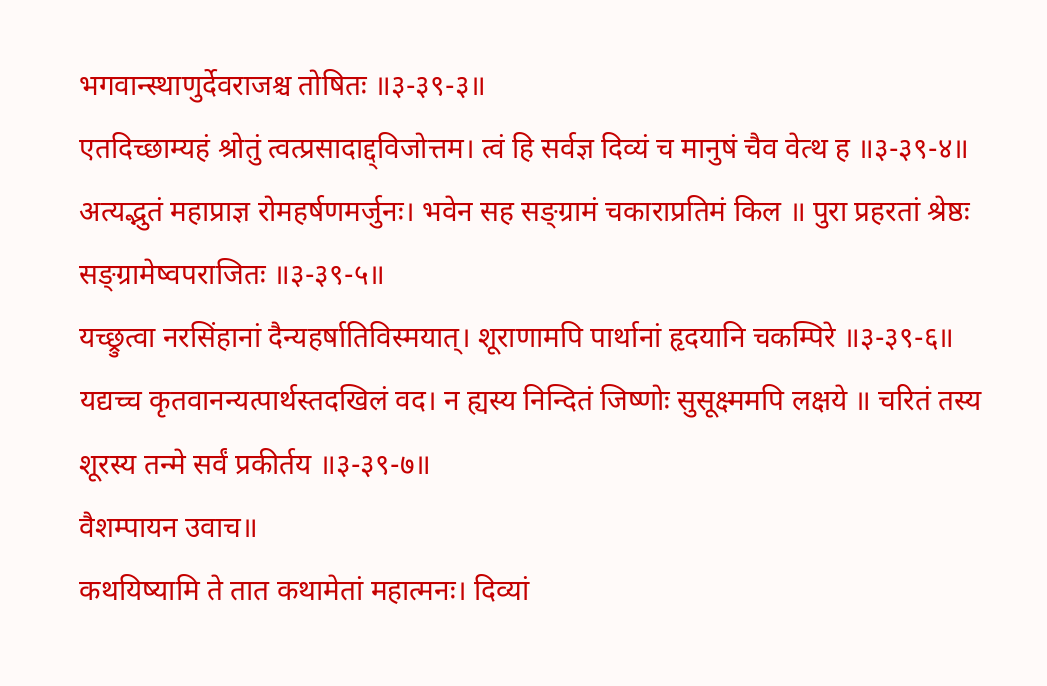भगवान्स्थाणुर्देवराजश्च तोषितः ॥३-३९-३॥
एतदिच्छाम्यहं श्रोतुं त्वत्प्रसादाद्द्विजोत्तम। त्वं हि सर्वज्ञ दिव्यं च मानुषं चैव वेत्थ ह ॥३-३९-४॥
अत्यद्भुतं महाप्राज्ञ रोमहर्षणमर्जुनः। भवेन सह सङ्ग्रामं चकाराप्रतिमं किल ॥ पुरा प्रहरतां श्रेष्ठः सङ्ग्रामेष्वपराजितः ॥३-३९-५॥
यच्छ्रुत्वा नरसिंहानां दैन्यहर्षातिविस्मयात्। शूराणामपि पार्थानां हृदयानि चकम्पिरे ॥३-३९-६॥
यद्यच्च कृतवानन्यत्पार्थस्तदखिलं वद। न ह्यस्य निन्दितं जिष्णोः सुसूक्ष्ममपि लक्षये ॥ चरितं तस्य शूरस्य तन्मे सर्वं प्रकीर्तय ॥३-३९-७॥
वैशम्पायन उवाच॥
कथयिष्यामि ते तात कथामेतां महात्मनः। दिव्यां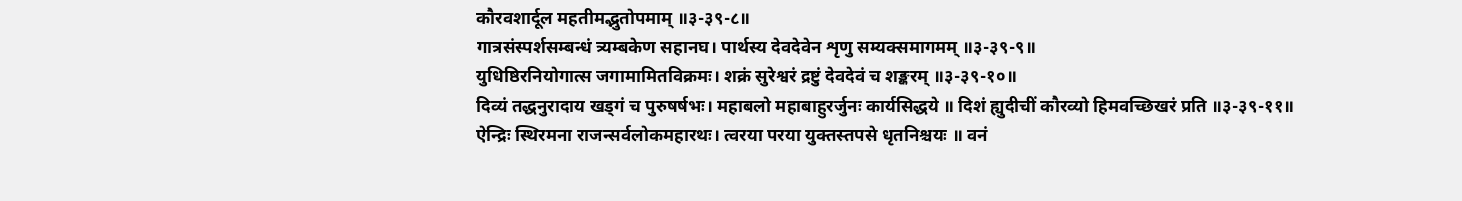कौरवशार्दूल महतीमद्भुतोपमाम् ॥३-३९-८॥
गात्रसंस्पर्शसम्बन्धं त्र्यम्बकेण सहानघ। पार्थस्य देवदेवेन शृणु सम्यक्समागमम् ॥३-३९-९॥
युधिष्ठिरनियोगात्स जगामामितविक्रमः। शक्रं सुरेश्वरं द्रष्टुं देवदेवं च शङ्करम् ॥३-३९-१०॥
दिव्यं तद्धनुरादाय खड्गं च पुरुषर्षभः। महाबलो महाबाहुरर्जुनः कार्यसिद्धये ॥ दिशं ह्युदीचीं कौरव्यो हिमवच्छिखरं प्रति ॥३-३९-११॥
ऐन्द्रिः स्थिरमना राजन्सर्वलोकमहारथः। त्वरया परया युक्तस्तपसे धृतनिश्चयः ॥ वनं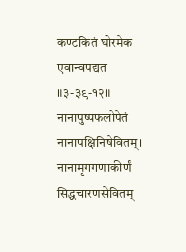कण्टकितं घोरमेक एवान्वपद्यत ॥३-३९-१२॥
नानापुष्पफलोपेतं नानापक्षिनिषेवितम्। नानामृगगणाकीर्णं सिद्धचारणसेवितम्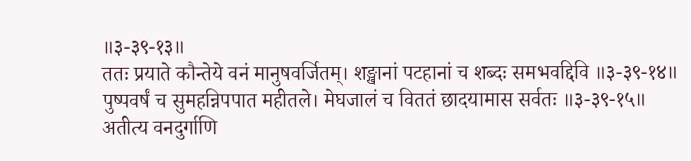॥३-३९-१३॥
ततः प्रयाते कौन्तेये वनं मानुषवर्जितम्। शङ्खानां पटहानां च शब्दः समभवद्दिवि ॥३-३९-१४॥
पुष्पवर्षं च सुमहन्निपपात महीतले। मेघजालं च विततं छादयामास सर्वतः ॥३-३९-१५॥
अतीत्य वनदुर्गाणि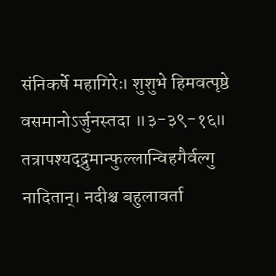संनिकर्षे महागिरेः। शुशुभे हिमवत्पृष्ठे वसमानोऽर्जुनस्तदा ॥३-३९-१६॥
तत्रापश्यद्द्रुमान्फुल्लान्विहगैर्वल्गु नादितान्। नदीश्च बहुलावर्ता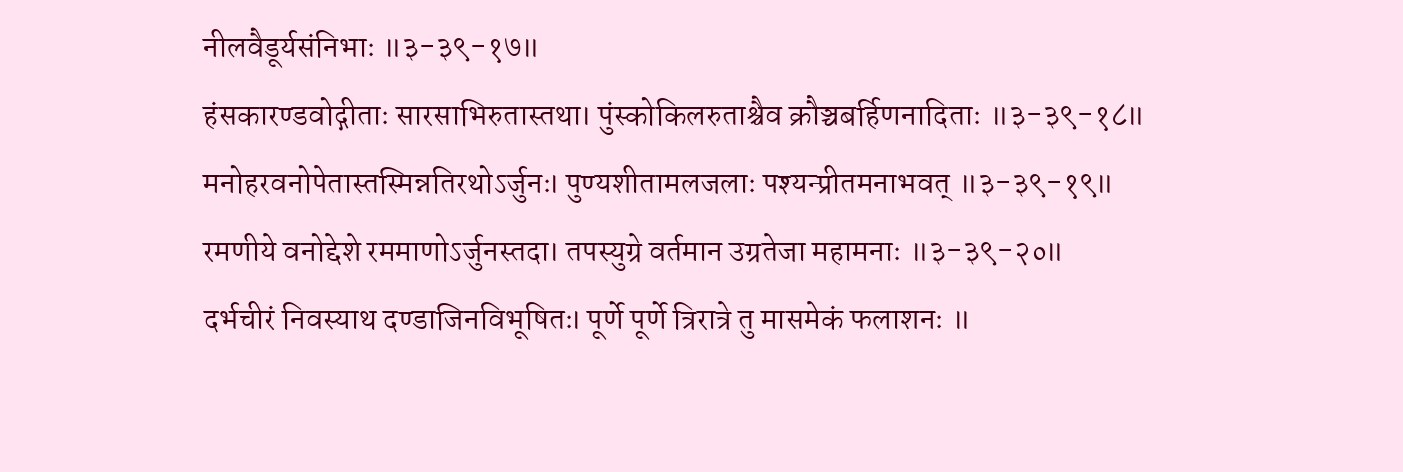नीलवैडूर्यसंनिभाः ॥३-३९-१७॥
हंसकारण्डवोद्गीताः सारसाभिरुतास्तथा। पुंस्कोकिलरुताश्चैव क्रौञ्चबर्हिणनादिताः ॥३-३९-१८॥
मनोहरवनोपेतास्तस्मिन्नतिरथोऽर्जुनः। पुण्यशीतामलजलाः पश्यन्प्रीतमनाभवत् ॥३-३९-१९॥
रमणीये वनोद्देशे रममाणोऽर्जुनस्तदा। तपस्युग्रे वर्तमान उग्रतेजा महामनाः ॥३-३९-२०॥
दर्भचीरं निवस्याथ दण्डाजिनविभूषितः। पूर्णे पूर्णे त्रिरात्रे तु मासमेकं फलाशनः ॥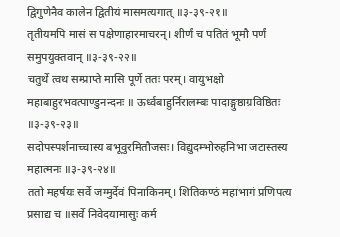द्विगुणेनैव कालेन द्वितीयं मासमत्यगात् ॥३-३९-२१॥
तृतीयमपि मासं स पक्षेणाहारमाचरन्। शीर्णं च पतितं भूमौ पर्णं समुपयुक्तवान् ॥३-३९-२२॥
चतुर्थे त्वथ सम्प्राप्ते मासि पूर्णे ततः परम्। वायुभक्षो महाबाहुरभवत्पाण्डुनन्दनः ॥ ऊर्ध्वबाहुर्निरालम्बः पादाङ्गुष्ठाग्रविष्ठितः ॥३-३९-२३॥
सदोपस्पर्शनाच्चास्य बभूवुरमितौजसः। विद्युदम्भोरुहनिभा जटास्तस्य महात्मनः ॥३-३९-२४॥
ततो महर्षयः सर्वे जग्मुर्देवं पिनाकिनम्। शितिकण्ठं महाभागं प्रणिपत्य प्रसाद्य च ॥सर्वे निवेदयामासुः कर्म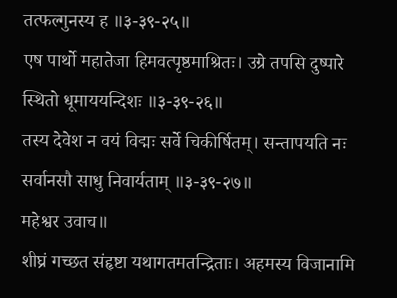तत्फल्गुनस्य ह ॥३-३९-२५॥
एष पार्थो महातेजा हिमवत्पृष्ठमाश्रितः। उग्रे तपसि दुष्पारे स्थितो धूमाययन्दिशः ॥३-३९-२६॥
तस्य देवेश न वयं विद्मः सर्वे चिकीर्षितम्। सन्तापयति नः सर्वानसौ साधु निवार्यताम् ॥३-३९-२७॥
महेश्वर उवाच॥
शीघ्रं गच्छत संहृष्टा यथागतमतन्द्रिताः। अहमस्य विजानामि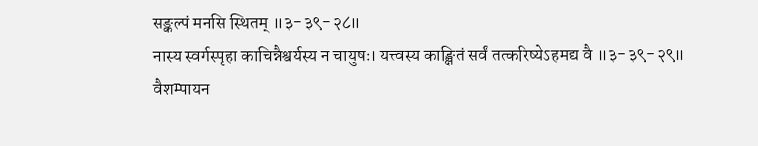सङ्कल्पं मनसि स्थितम् ॥३-३९-२८॥
नास्य स्वर्गस्पृहा काचिन्नैश्वर्यस्य न चायुषः। यत्त्वस्य काङ्क्षितं सर्वं तत्करिष्येऽहमद्य वै ॥३-३९-२९॥
वैशम्पायन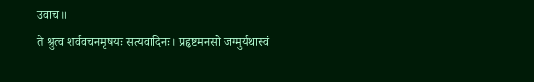उवाच॥
ते श्रुत्व शर्ववचनमृषयः सत्यवादिनः। प्रहृष्टमनसो जग्मुर्यथास्वं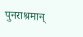पुनराश्रमान्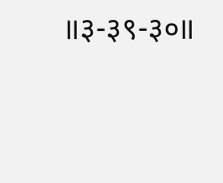॥३-३९-३०॥